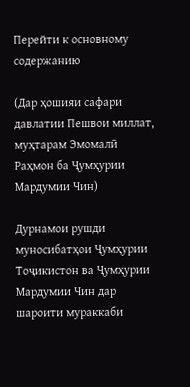Перейти к основному содержанию

(Дар ҳошияи сафари давлатии Пешвои миллат, муҳтарам Эмомалӣ Раҳмон ба Ҷумҳурии Мардумии Чин)

Дурнамои рушди муносибатҳои Ҷумҳурии Тоҷикистон ва Ҷумҳурии Мардумии Чин дар шароити мураккаби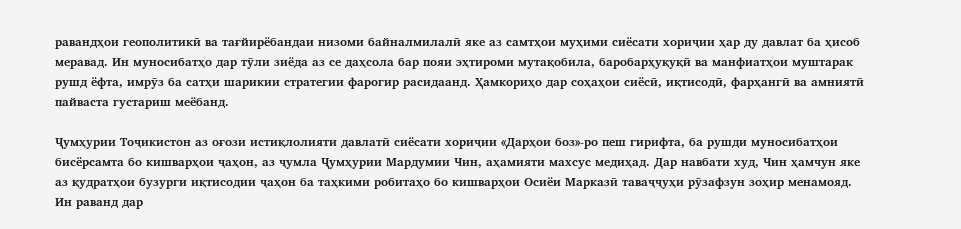равандҳои геополитикӣ ва тағйирёбандаи низоми байналмилалӣ яке аз самтҳои муҳими сиёсати хориҷии ҳар ду давлат ба ҳисоб меравад. Ин муносибатҳо дар тӯли зиёда аз се даҳсола бар пояи эҳтироми мутақобила, баробарҳуқуқӣ ва манфиатҳои муштарак рушд ёфта, имрӯз ба сатҳи шарикии стратегии фарогир расидаанд. Ҳамкориҳо дар соҳаҳои сиёсӣ, иқтисодӣ, фарҳангӣ ва амниятӣ пайваста густариш меёбанд.

Ҷумҳурии Тоҷикистон аз оғози истиқлолияти давлатӣ сиёсати хориҷии «Дарҳои боз»-ро пеш гирифта, ба рушди муносибатҳои бисёрсамта бо кишварҳои ҷаҳон, аз ҷумла Ҷумҳурии Мардумии Чин, аҳамияти махсус медиҳад. Дар навбати худ, Чин ҳамчун яке аз қудратҳои бузурги иқтисодии ҷаҳон ба таҳкими робитаҳо бо кишварҳои Осиёи Марказӣ таваҷҷуҳи рӯзафзун зоҳир менамояд. Ин раванд дар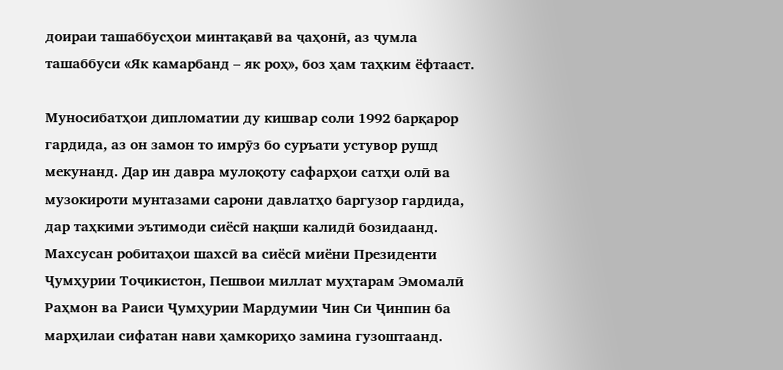доираи ташаббусҳои минтақавӣ ва ҷаҳонӣ, аз ҷумла ташаббуси «Як камарбанд – як роҳ», боз ҳам таҳким ёфтааст.

Муносибатҳои дипломатии ду кишвар соли 1992 барқарор гардида, аз он замон то имрӯз бо суръати устувор рушд мекунанд. Дар ин давра мулоқоту сафарҳои сатҳи олӣ ва музокироти мунтазами сарони давлатҳо баргузор гардида, дар таҳкими эътимоди сиёсӣ нақши калидӣ бозидаанд. Махсусан робитаҳои шахсӣ ва сиёсӣ миёни Президенти Ҷумҳурии Тоҷикистон, Пешвои миллат муҳтарам Эмомалӣ Раҳмон ва Раиси Ҷумҳурии Мардумии Чин Си Ҷинпин ба марҳилаи сифатан нави ҳамкориҳо замина гузоштаанд.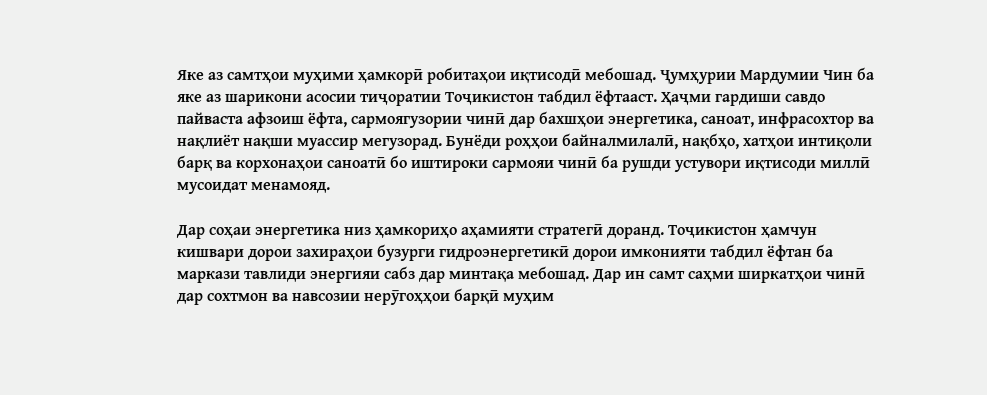Яке аз самтҳои муҳими ҳамкорӣ робитаҳои иқтисодӣ мебошад. Ҷумҳурии Мардумии Чин ба яке аз шарикони асосии тиҷоратии Тоҷикистон табдил ёфтааст. Ҳаҷми гардиши савдо пайваста афзоиш ёфта, сармоягузории чинӣ дар бахшҳои энергетика, саноат, инфрасохтор ва нақлиёт нақши муассир мегузорад. Бунёди роҳҳои байналмилалӣ, нақбҳо, хатҳои интиқоли барқ ва корхонаҳои саноатӣ бо иштироки сармояи чинӣ ба рушди устувори иқтисоди миллӣ мусоидат менамояд.

Дар соҳаи энергетика низ ҳамкориҳо аҳамияти стратегӣ доранд. Тоҷикистон ҳамчун кишвари дорои захираҳои бузурги гидроэнергетикӣ дорои имконияти табдил ёфтан ба маркази тавлиди энергияи сабз дар минтақа мебошад. Дар ин самт саҳми ширкатҳои чинӣ дар сохтмон ва навсозии нерӯгоҳҳои барқӣ муҳим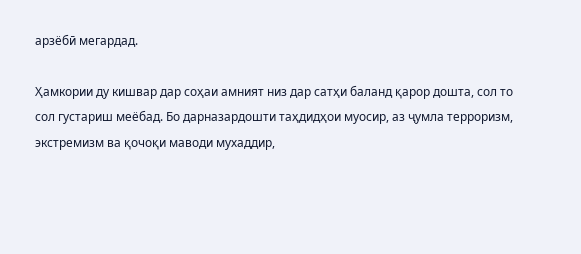арзёбӣ мегардад.

Ҳамкории ду кишвар дар соҳаи амният низ дар сатҳи баланд қарор дошта, сол то сол густариш меёбад. Бо дарназардошти таҳдидҳои муосир, аз ҷумла терроризм, экстремизм ва қочоқи маводи мухаддир,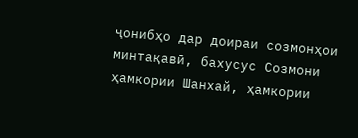ҷонибҳо дар доираи созмонҳои минтақавӣ, бахусус Созмони ҳамкории Шанхай, ҳамкории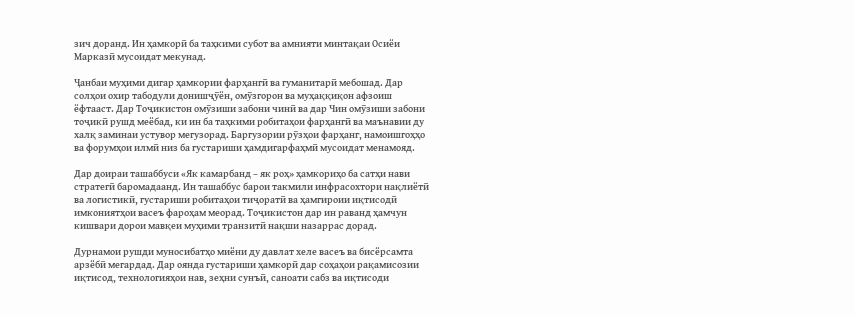зич доранд. Ин ҳамкорӣ ба таҳкими субот ва амнияти минтақаи Осиёи Марказӣ мусоидат мекунад.

Ҷанбаи муҳими дигар ҳамкории фарҳангӣ ва гуманитарӣ мебошад. Дар солҳои охир табодули донишҷӯён, омӯзгорон ва муҳаққиқон афзоиш ёфтааст. Дар Тоҷикистон омӯзиши забони чинӣ ва дар Чин омӯзиши забони тоҷикӣ рушд меёбад, ки ин ба таҳкими робитаҳои фарҳангӣ ва маънавии ду халқ заминаи устувор мегузорад. Баргузории рӯзҳои фарҳанг, намоишгоҳҳо ва форумҳои илмӣ низ ба густариши ҳамдигарфаҳмӣ мусоидат менамояд.

Дар доираи ташаббуси «Як камарбанд – як роҳ» ҳамкориҳо ба сатҳи нави стратегӣ баромадаанд. Ин ташаббус барои такмили инфрасохтори нақлиётӣ ва логистикӣ, густариши робитаҳои тиҷоратӣ ва ҳамгироии иқтисодӣ имкониятҳои васеъ фароҳам меорад. Тоҷикистон дар ин раванд ҳамчун кишвари дорои мавқеи муҳими транзитӣ нақши назаррас дорад.

Дурнамои рушди муносибатҳо миёни ду давлат хеле васеъ ва бисёрсамта арзёбӣ мегардад. Дар оянда густариши ҳамкорӣ дар соҳаҳои рақамисозии иқтисод, технологияҳои нав, зеҳни сунъӣ, саноати сабз ва иқтисоди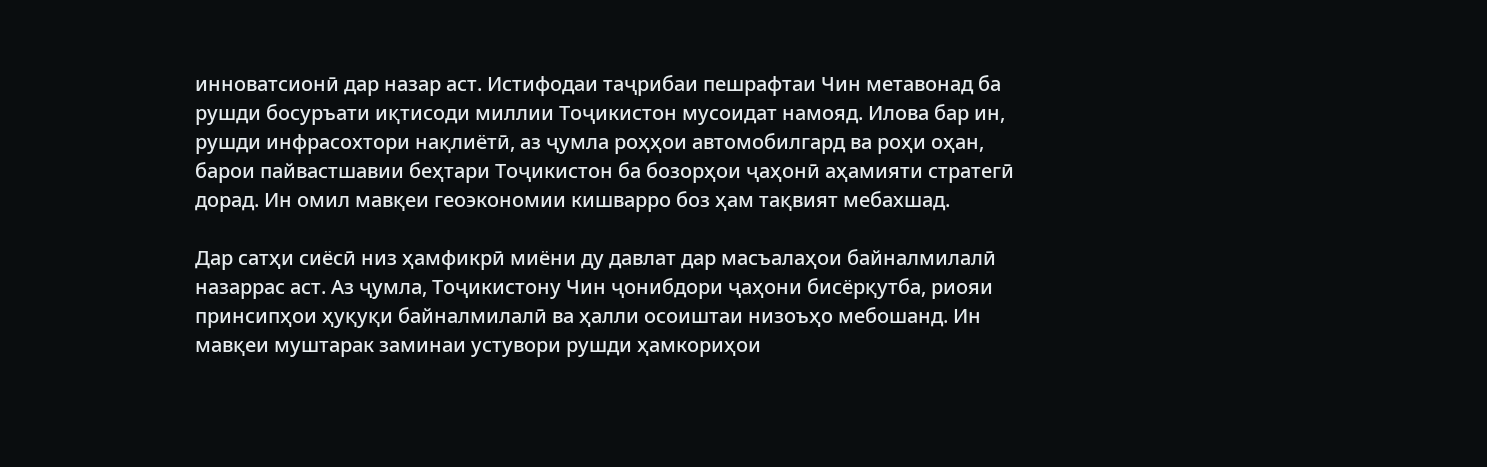инноватсионӣ дар назар аст. Истифодаи таҷрибаи пешрафтаи Чин метавонад ба рушди босуръати иқтисоди миллии Тоҷикистон мусоидат намояд. Илова бар ин, рушди инфрасохтори нақлиётӣ, аз ҷумла роҳҳои автомобилгард ва роҳи оҳан, барои пайвастшавии беҳтари Тоҷикистон ба бозорҳои ҷаҳонӣ аҳамияти стратегӣ дорад. Ин омил мавқеи геоэкономии кишварро боз ҳам тақвият мебахшад.

Дар сатҳи сиёсӣ низ ҳамфикрӣ миёни ду давлат дар масъалаҳои байналмилалӣ назаррас аст. Аз ҷумла, Тоҷикистону Чин ҷонибдори ҷаҳони бисёрқутба, риояи принсипҳои ҳуқуқи байналмилалӣ ва ҳалли осоиштаи низоъҳо мебошанд. Ин мавқеи муштарак заминаи устувори рушди ҳамкориҳои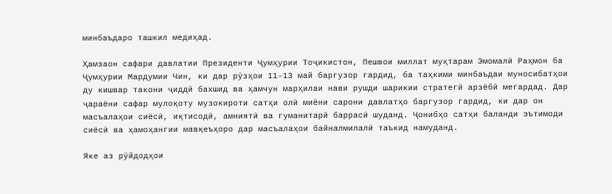минбаъдаро ташкил медиҳад.

Ҳамзаон сафари давлатии Президенти Ҷумҳурии Тоҷикистон, Пешвои миллат муҳтарам Эмомалӣ Раҳмон ба Ҷумҳурии Мардумии Чин, ки дар рӯзҳои 11–13 май баргузор гардид, ба таҳкими минбаъдаи муносибатҳои ду кишвар такони ҷиддӣ бахшид ва ҳамчун марҳилаи нави рушди шарикии стратегӣ арзёбӣ мегардад. Дар ҷараёни сафар мулоқоту музокироти сатҳи олӣ миёни сарони давлатҳо баргузор гардид, ки дар он масъалаҳои сиёсӣ, иқтисодӣ, амниятӣ ва гуманитарӣ баррасӣ шуданд. Ҷонибҳо сатҳи баланди эътимоди сиёсӣ ва ҳамоҳангии мавқеъҳоро дар масъалаҳои байналмилалӣ таъкид намуданд.

Яке аз рӯйдодҳои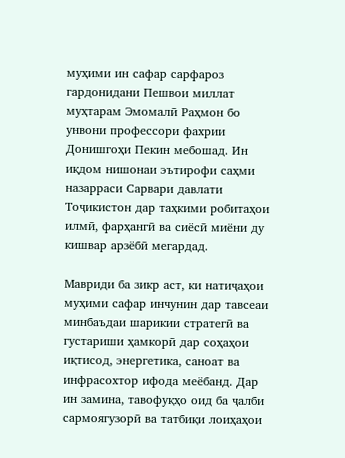муҳими ин сафар сарфароз гардонидани Пешвои миллат муҳтарам Эмомалӣ Раҳмон бо унвони профессори фахрии Донишгоҳи Пекин мебошад. Ин иқдом нишонаи эътирофи саҳми назарраси Сарвари давлати Тоҷикистон дар таҳкими робитаҳои илмӣ, фарҳангӣ ва сиёсӣ миёни ду кишвар арзёбӣ мегардад.

Мавриди ба зикр аст, ки натиҷаҳои муҳими сафар инчунин дар тавсеаи минбаъдаи шарикии стратегӣ ва густариши ҳамкорӣ дар соҳаҳои иқтисод, энергетика, саноат ва инфрасохтор ифода меёбанд. Дар ин замина, тавофуқҳо оид ба ҷалби сармоягузорӣ ва татбиқи лоиҳаҳои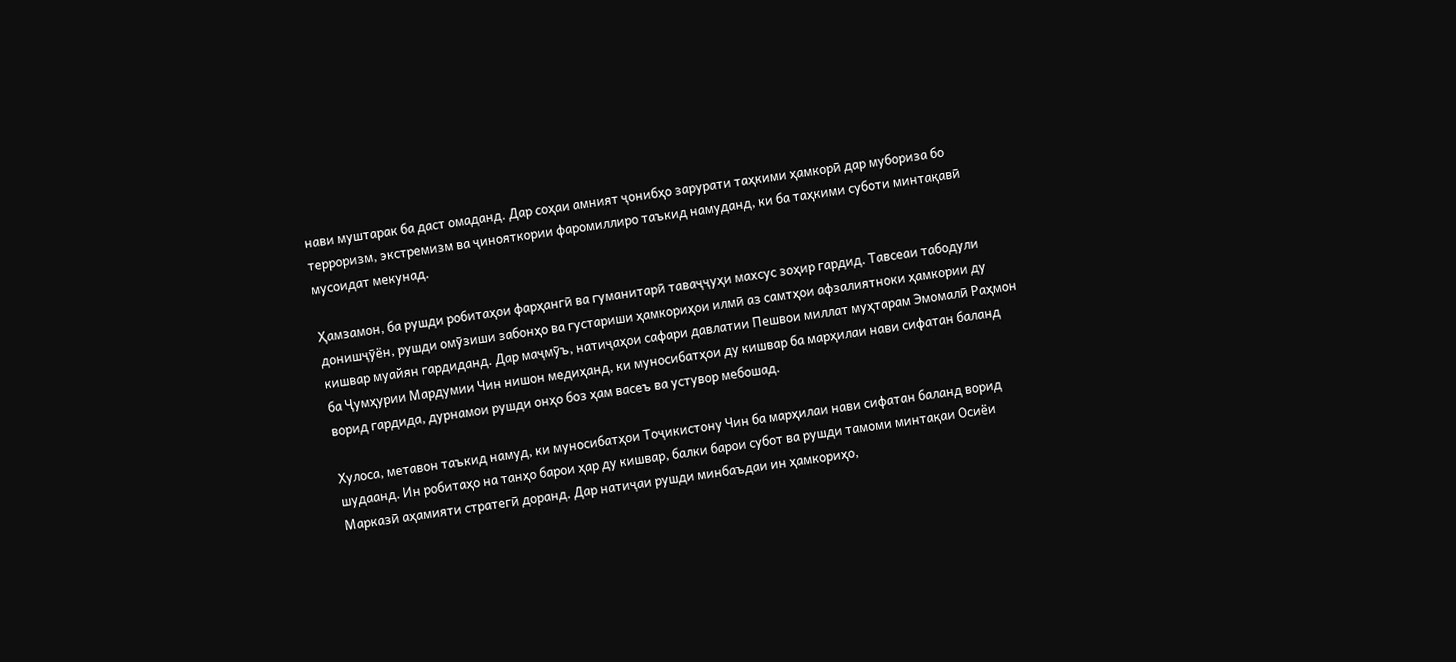нави муштарак ба даст омаданд. Дар соҳаи амният ҷонибҳо зарурати таҳкими ҳамкорӣ дар мубориза бо терроризм, экстремизм ва ҷинояткории фаромиллиро таъкид намуданд, ки ба таҳкими суботи минтақавӣ мусоидат мекунад.

Ҳамзамон, ба рушди робитаҳои фарҳангӣ ва гуманитарӣ таваҷҷуҳи махсус зоҳир гардид. Тавсеаи табодули донишҷӯён, рушди омӯзиши забонҳо ва густариши ҳамкориҳои илмӣ аз самтҳои афзалиятноки ҳамкории ду кишвар муайян гардиданд. Дар маҷмӯъ, натиҷаҳои сафари давлатии Пешвои миллат муҳтарам Эмомалӣ Раҳмон ба Ҷумҳурии Мардумии Чин нишон медиҳанд, ки муносибатҳои ду кишвар ба марҳилаи нави сифатан баланд ворид гардида, дурнамои рушди онҳо боз ҳам васеъ ва устувор мебошад.

Хулоса, метавон таъкид намуд, ки муносибатҳои Тоҷикистону Чин ба марҳилаи нави сифатан баланд ворид шудаанд. Ин робитаҳо на танҳо барои ҳар ду кишвар, балки барои субот ва рушди тамоми минтақаи Осиёи Марказӣ аҳамияти стратегӣ доранд. Дар натиҷаи рушди минбаъдаи ин ҳамкориҳо,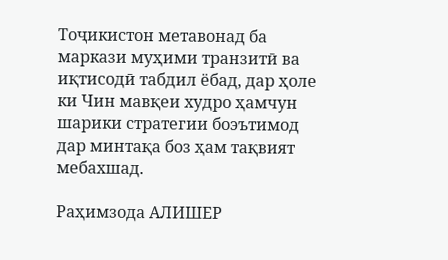Тоҷикистон метавонад ба маркази муҳими транзитӣ ва иқтисодӣ табдил ёбад, дар ҳоле ки Чин мавқеи худро ҳамчун шарики стратегии боэътимод дар минтақа боз ҳам тақвият мебахшад.

Раҳимзода АЛИШЕР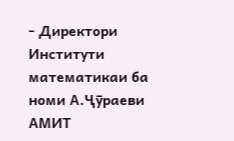- Директори Институти математикаи ба номи А.Ҷӯраеви АМИT